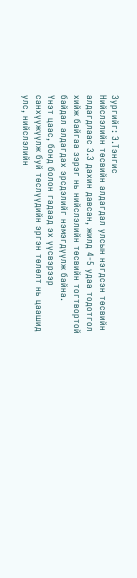Зургийг: Э.Тэнгис
Нийслэлийн төсвийн алдагдал улсын нэгдсэн төсвийн алдагдлаас 3.3 дахин давсан, жилд 4-5 удаа тодотгол хийж байгаа зэрэг нь нийслэлийн төсвийн тогтвортой байдал алдагдах эрсдэлийг нэмэгдүүлж байна.
Үнэт цаас, бонд болон гадаад эх үүсвэрээр санхүүжүүлж буй төслүүдийн эргэн төлөлт нь цаашид улс, нийслэлийн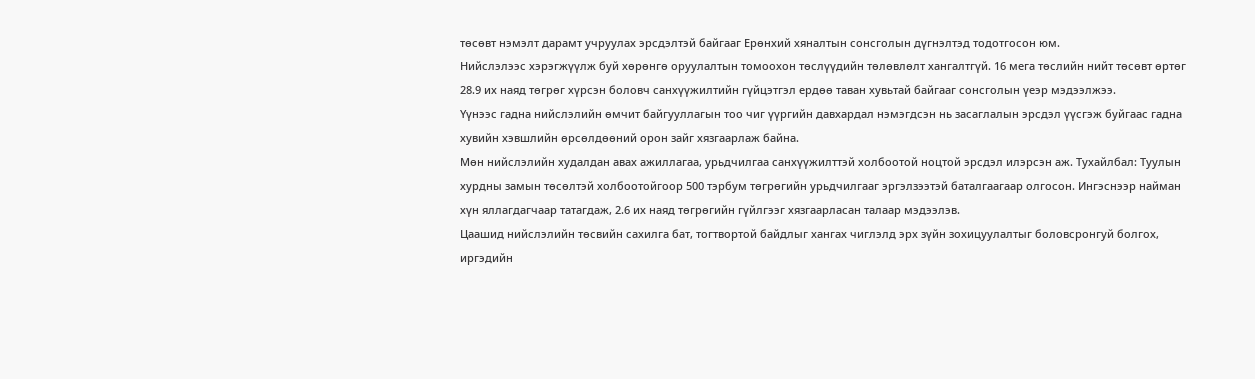төсөвт нэмэлт дарамт учруулах эрсдэлтэй байгааг Ерөнхий хяналтын сонсголын дүгнэлтэд тодотгосон юм.
Нийслэлээс хэрэгжүүлж буй хөрөнгө оруулалтын томоохон төслүүдийн төлөвлөлт хангалтгүй. 16 мега төслийн нийт төсөвт өртөг 28.9 их наяд төгрөг хүрсэн боловч санхүүжилтийн гүйцэтгэл ердөө таван хувьтай байгааг сонсголын үеэр мэдээлжээ.
Үүнээс гадна нийслэлийн өмчит байгууллагын тоо чиг үүргийн давхардал нэмэгдсэн нь засаглалын эрсдэл үүсгэж буйгаас гадна хувийн хэвшлийн өрсөлдөөний орон зайг хязгаарлаж байна.
Мөн нийслэлийн худалдан авах ажиллагаа, урьдчилгаа санхүүжилттэй холбоотой ноцтой эрсдэл илэрсэн аж. Тухайлбал: Туулын хурдны замын төсөлтэй холбоотойгоор 500 тэрбум төгрөгийн урьдчилгааг эргэлзээтэй баталгаагаар олгосон. Ингэснээр найман хүн яллагдагчаар татагдаж, 2.6 их наяд төгрөгийн гүйлгээг хязгаарласан талаар мэдээлэв.
Цаашид нийслэлийн төсвийн сахилга бат, тогтвортой байдлыг хангах чиглэлд эрх зүйн зохицуулалтыг боловсронгуй болгох, иргэдийн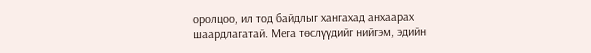оролцоо, ил тод байдлыг хангахад анхаарах шаардлагатай. Мега төслүүдийг нийгэм, эдийн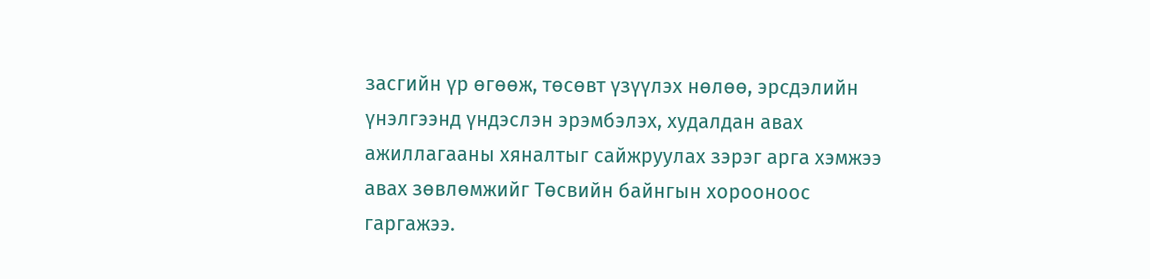засгийн үр өгөөж, төсөвт үзүүлэх нөлөө, эрсдэлийн үнэлгээнд үндэслэн эрэмбэлэх, худалдан авах ажиллагааны хяналтыг сайжруулах зэрэг арга хэмжээ авах зөвлөмжийг Төсвийн байнгын хорооноос гаргажээ.